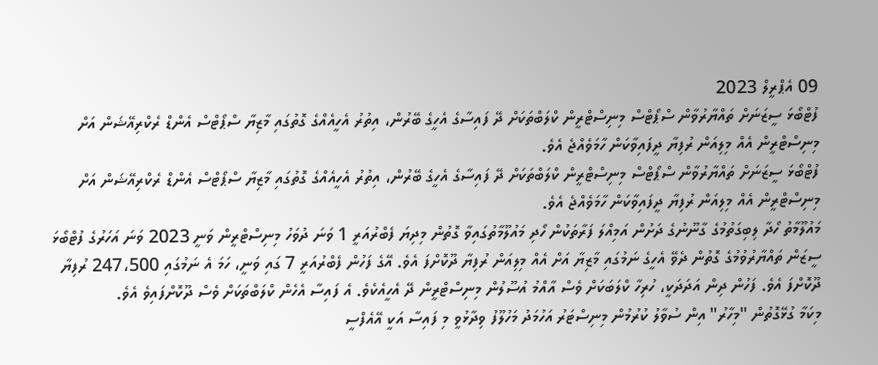09 އެޕްރީލް 2023
ފުޓްބޯޅަ ސީޒަނަށް ތައްޔާރުވާން ސްޕޯޓްސް މިނިސްޓްރީން ކްލަބްތަކަށް ދޭ ފައިސާގެ އެހީގެ ބޭރުން، އިތުރު އެހީއެއްގެ ގޮތުގައި މާޒިޔާ ސްޕޯޓްސް އެންޑް ރެކްރިއޭޝަން އަށް މިނިސްޓްރީން އެއް މިލިއަން ރުފިޔާ ދީފައިވާކަން ހާމަވެއްޖެ އެވެ.
ފުޓްބޯޅަ ސީޒަނަށް ތައްޔާރުވާން ސްޕޯޓްސް މިނިސްޓްރީން ކްލަބްތަކަށް ދޭ ފައިސާގެ އެހީގެ ބޭރުން، އިތުރު އެހީއެއްގެ ގޮތުގައި މާޒިޔާ ސްޕޯޓްސް އެންޑް ރެކްރިއޭޝަން އަށް މިނިސްޓްރީން އެއް މިލިއަން ރުފިޔާ ދީފައިވާކަން ހާމަވެއްޖެ އެވެ.
މައުލޫމާތު ހޯދާ ލިބިގަތުމުގެ ގާނޫނުގެ ދަށުން އަމިއްލަ ފަރާތަކުން ހޯދި މައުލޫމާތުގައިވާ ގޮތުން މިދިޔަ ފެބްރުއަރީ 1 ވަނަ ދުވަހު މިނިސްޓްރީން ވަނީ 2023 ވަނަ އަހަރުގެ ފުޓްބޯޅަ ސީޒަން ތައްޔާރުވުމުގެ ގޮތުން ދެވޭ އެހީގެ ނަމުގައި މާޒިޔާ އަށް އެއް މިލިއަން ރުފިޔާ ދޫކޮށްފަ އެވެ. އޭގެ ފަހުން ފެބްރުއަރީ 7 ގައި ވަނީ، ހަމަ އެ ނަމުގައި 247،500 ރުފިޔާ ދޫކޮށްފަ އެވެ. ފަހުން ދިން އަދަދަކީ، ހުރިހާ ކްލަބަކަށް ވެސް އާއްމު އުސޫލުން މިނިސްޓްރީން ދޭ އެހީއެކެވެ. އެ ފައިސާ އެހެން ކްލަބްތަކަށް ވެސް ދޫކޮށްފައިވެ އެވެ.
މިކަމާ ގުޅޭގޮތުން "މިހާރު" އިން ސުވާލު ކުރުމުން މިނިސްޓަރު އަހުމަދު މަހުލޫފު ވިދާޅުވީ މި ފައިސާ އަކީ އޭއެފްސީ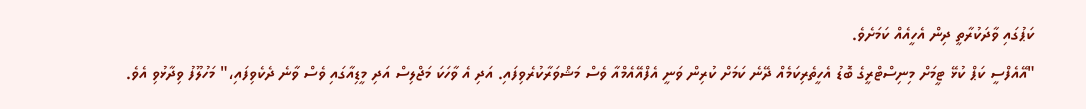ކަޕުގައި ވާދަކުރާތީ ދިން އެހީއެއް ކަމަށެވެ.
"އޭއެފްސީ ކަޕް ކުޅޭ ޓީމަށް މިނިސްޓްރީގެ ބޮޑު އެހީތެރިކަމެއް ދޭނެ ކަމަށް ކުރިން ވަނީ އެފްއޭއެމްއާ ވެސް މަޝްވަރާކުރެވިފައި. އަދި އެ ވާހަކަ މަޖްލިސް އަދި މީޑިއާގައި ވެސް ވާނެ ދެކެވިފައި،" މަހުލޫފު ވިދާޅުވި އެވެ.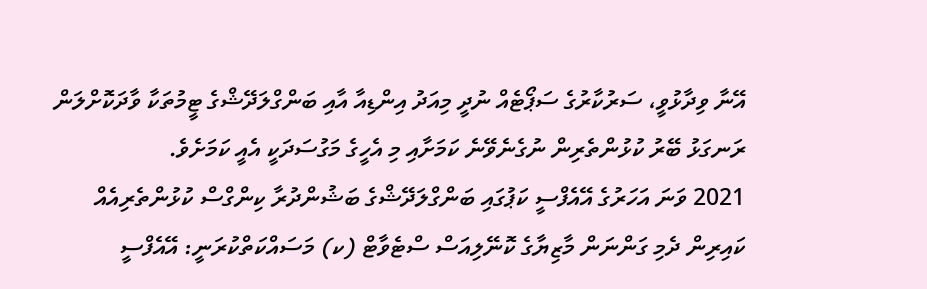އޭނާ ވިދާޅުވީ، ސަރުކާރުގެ ސަޕޯޓެއް ނުދީ މިއަދު އިންޑިއާ އާއި ބަންގްލަދޭޝްގެ ޓީމުތަކާ ވާދަކޮށްލަން ރަނގަޅު ބޭރު ކުޅުންތެރިން ނުގެނެވޭނެ ކަމަށާއި މި އެހީގެ މަގުސަދަކީ އެއީ ކަމަށެވެ.
2021 ވަނަ އަހަރުގެ އޭއެފްސީ ކަޕުގައި ބަންގްލަދޭޝްގެ ބަޝުންދުރާ ކިންގްސް ކުޅުންތެރިއެއް ކައިރިން ދެމި ގަންނަން މާޒިޔާގެ ކޮނޭލިއަސް ސްޓެވާޓް (ކ) މަސައްކަތްކުރަނީ: އޭއެފްސީ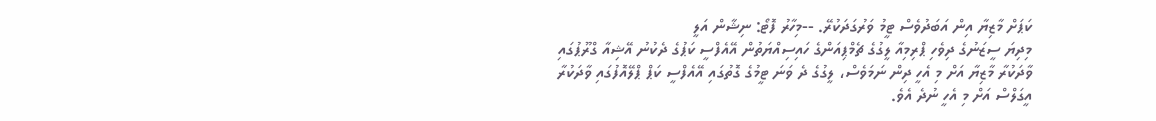ކަޕަށް މާޒިޔާ އިން އަބަދުވެސް ޓީމު ވަރުގަދަކުރޭ. --މިހާރު ފޮޓޯ: ނިޝާން އަލީ
މިދިޔަ ސީޒަނުގެ ދިވެހި ޕްރިމިއާ ލީގުގެ ޗެމްޕިއަންގެ ހައިސިއްޔަތުން އޭއެފްސީ ކަޕުގެ ދެކުނު އޭޝިއާ ގްރޫޕުގައި ވާދަކުރާ މާޒިޔާ އަށް މި އެހީ ދިން ނަމަވެސް، ލީގުގެ ދެ ވަނަ ޓީމުގެ ގޮތުގައި އޭއެފްސީ ކަޕް ޕްލޭއޮފުގައި ވާދަކުރާ އީގަލްސް އަށް މި އެހީ ނުދެ އެވެ.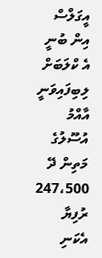އީގަލްސް އިން ބުނީ އެ ކްލަބަށް ލިބިފައިވަނީ އާއްމު އުސޫލުގެ މަތިން ދޭ 247،500 ރުފިޔާ އެކަނި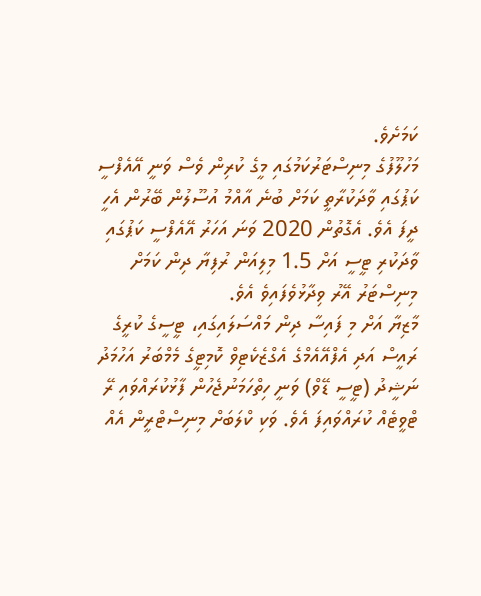ކަމަށެވެ.
މަހުލޫފުގެ މިނިސްޓަރުކަމުގައި މީގެ ކުރިން ވެސް ވަނީ އޭއެފްސީ ކަޕުގައި ވާދަކުރާތީ ކަމަށް ބުނެ އާއްމު އުސޫލުން ބޭރުން އެހީ ދީފަ އެވެ. އެގޮތުން 2020 ވަނަ އަހަރު އޭއެފްސީ ކަޕުގައި ވާދަކުރި ޓީސީ އަށް 1.5 މިލިއަން ރުފިޔާ ދިން ކަމަށް މިނިސްޓަރު އޭރު ވިދާޅުވެފައިވެ އެވެ.
މާޒިޔާ އަށް މި ފައިސާ ދިން މައްސަލައިގައި، ޓީސީގެ ކުރީގެ ރައީސް އަދި އެފްއޭއެމްގެ އެގްޒެކެޓިވް ކޮމިޓީގެ މެމްބަރު އަހުމަދު ނަޝީދު (ޓީސީ ޑޭވް) ވަނީ ހިތްހަމަނުޖެހުން ފާޅުކުރައްވައި ރޭ ޓްވީޓެއް ކުރައްވައިފަ އެވެ. ވަކި ކްލަބަށް މިނިސްޓްރީން އެއް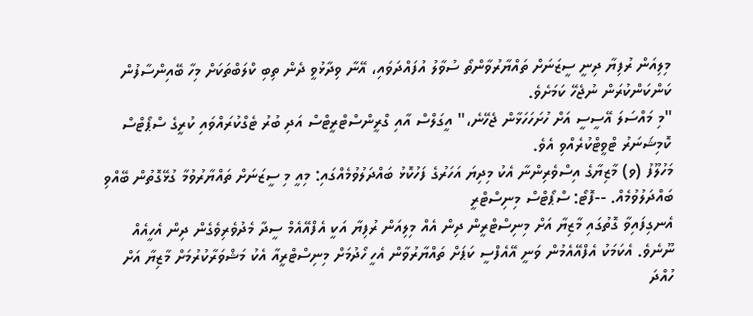މިލިއަން ރުފިޔާ ދިނީ ސީޒަނަށް ތައްޔާރުވާންތޯ ސުވާލު އުފައްދަވައި، އޭނާ ވިދާޅުވީ ދެން ތިބި ކްލަބްތަކަށް މިހާ ބޭއިންސާފުން ކަންކަންކުރަން ނުޖެހޭ ކަމަށެވެ.
"މި މައްސަލަ އޭސީސީ އަށް ހުށަހަހަޅާން ޖެހޭނެ،" އީގަލްސް އާއި ގްރީންސްޓްރީޓްސް އަދި ބުރު ޓެގްކުރައްވައި ކުރީގެ ސްޕޯޓްސް ކޮމިޝަނަރު ޓްވީޓްކުރެއްވި އެވެ.
މަހުލޫފު (ވ) މާޒިޔާގެ އިސްވެރިންނާ އެކު މިދިޔަ އަހަރުގެ ފަހުކޮޅު ބައްދަލުވުމެއްގައި: މިއީ މި ސީޒަނަށް ތައްޔާރުވުމާ ގުޅޭގޮތުން ބޭއްވި ބައްދަލުވުމެއް. --ފޮޓޯ: ސްޕޯޓްސް މިނިސްޓްރީ
އެނގިފައިވާ ގޮތުގައި މާޒިޔާ އަށް މިނިސްޓްރީން ދިން އެއް މިލިއަން ރުފިޔާ އަކީ އެފްއޭއެމް ސީދާ މެދުވެރިވެގެން ދިން އެހީއެއް ނޫނެވެ. އެކަމަކު އެފްއޭއެމުން ވަނީ އޭއެފްސީ ކަޕަށް ތައްޔާރުވާން އެހީ ހޯދުމަށް މިނިސްޓްރީއާ އެކު މަޝްވަރާކުރުމަށް މާޒިޔާ އަށް ހުއްދަ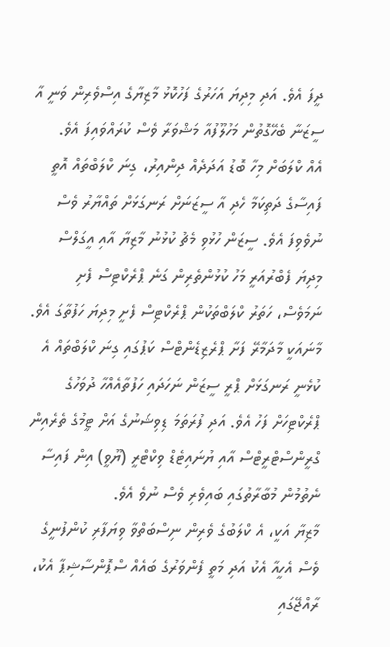ދީފަ އެވެ. އަދި މިދިޔަ އަހަރުގެ ފަހުކޮޅު މާޒިޔާގެ އިސްވެރިން ވަނީ އާ ސީޒަނާ ބެހޭގޮތުން މަހުލޫފުއާ މަޝްވަރާ ވެސް ކުރައްވައިފަ އެވެ.
އެއް ކްލަބަށް މިހާ ބޮޑު އަދަދެއް ދިންއިރު، ގިނަ ކްލަބްތައް އޮތީ ފައިސާގެ ދަތިކަމާ ހެދި އާ ސީޒަނަށް ރަނގަޅަށް ތައްޔާރު ވެސް ނުވެވިފަ އެވެ. ސީޒަން ހުޅުވި މެޗު ކުޅުނު މާޒިޔާ އާއި އީގަލްސް މިދިޔަ ފެބްރުއަރީ މަހު ކުޅުންތެރިން ގަނެ ޕްރެކްޓިސް ފެށި ނަމަވެސް، ހަތަރު ކްލަބްތަކުން ޕްރެކްޓިސް ފެށީ މިދިޔަ ހަފުތާގަ އެވެ.
މާނައަކީ މާދަމާރޭ ފަށާ ޕްރެޒިޑެންޓްސް ކަޕުގައި ގިނަ ކްލަބްތައް އެ ކުޅެނީ ރަނގަޅަށް ޕްރީ ސީޒަން ނަހަދައި ހަފުތާއެއްހާ ދުވަހުގެ ޕްރެކްޓިހަށް ފަހު އެވެ. އަދި ފުރަތަމަ ޑިވިޝަނުގެ އަށް ޓީމުގެ ތެރެއިން ގްރީންސްޓްރީޓްސް އާއި ޔުނައިޓެޑް ވިކްޓްރީ (ޔޫވީ) އިން ފައިސާ ނެތުމުން މުބާރާތުގައި ބައިވެރި ވެސް ނުވެ އެވެ.
މާޒިޔާ އަކީ، އެ ކްލަބުގެ ވެރިން ނިސްބަތްވާ ވިޔަފާރި ކުންފުނީގެ ވެސް އެހީއާ އެކު އަދި މަތީ ފެންވަރުގެ ބައެއް ސްޕޮންސާޝިޕާ އެކު، ރާއްޖޭގައި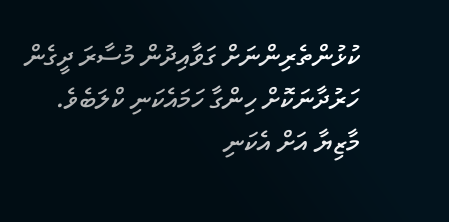ކުޅުންތެރިންނަށް ގަވާއިދުން މުސާރަ ދީގެން ހަރުދާނަކޮށް ހިންގާ ހަމައެކަނި ކްލަބެވެ.
މާޒިޔާ އަށް އެކަނި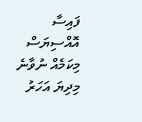ފައިސާ އޮއްސިޔަސް މިކަމެއް ނުވާނެ
މިދިޔަ އަހަރު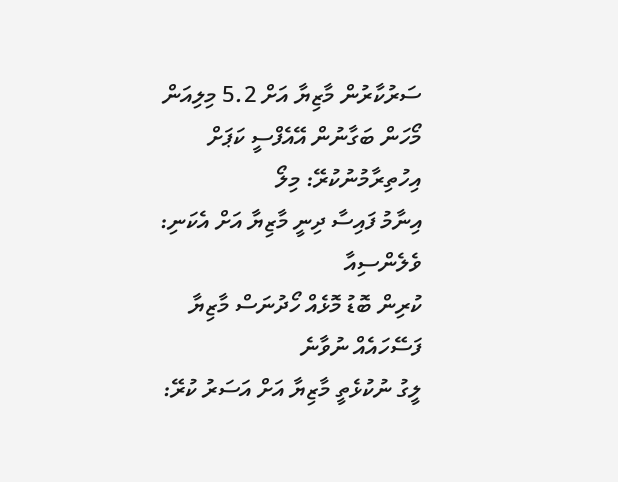ސަރުކާރުން މާޒިޔާ އަށް 5.2 މިލިއަން
މޯހަން ބަގާނުން އޭއެފްސީ ކަޕަށް އިހުތިރާމުނުކުރޭ: މިލޯ
އިނާމު ފައިސާ ދިނީ މާޒިޔާ އަށް އެކަނި: ވެލެންސިއާ
ކުރިން ބޮޑު މޮޅެއް ހޯދުނަސް މާޒިޔާ ފަސޭހައެއް ނުވާނެ
ލީގު ނުކުޅެތީ މާޒިޔާ އަށް އަސަރު ކުރޭ: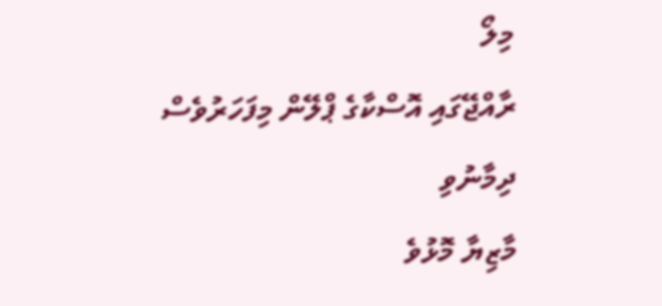މިލޯ
ރާއްޖޭގައި އޮސްކާގެ ޕްލޭން މިފަހަރުވެސް ދިމާނުވި
މާޒިޔާ މޮޅުވެ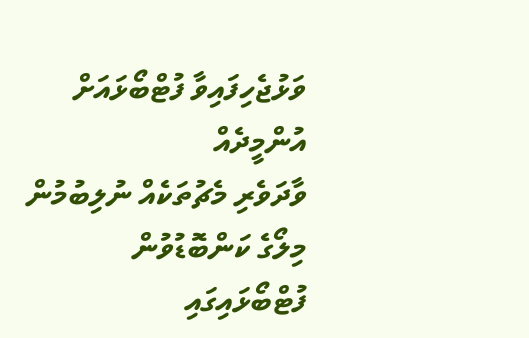ވަޅުޖެހިފައިވާ ފުޓްބޯޅައަށް އުންމީދެއް
ވާދަވެރި މެޗުތަކެއް ނުލިބުމުން މިލޯގެ ކަންބޮޑުވުން
ފުޓްބޯޅައިގައި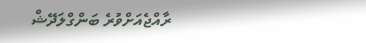ރާއްޖެއަށްވުރެ ބަންގްލަދޭޝް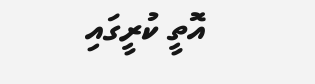އޮތީ ކުރީގައި